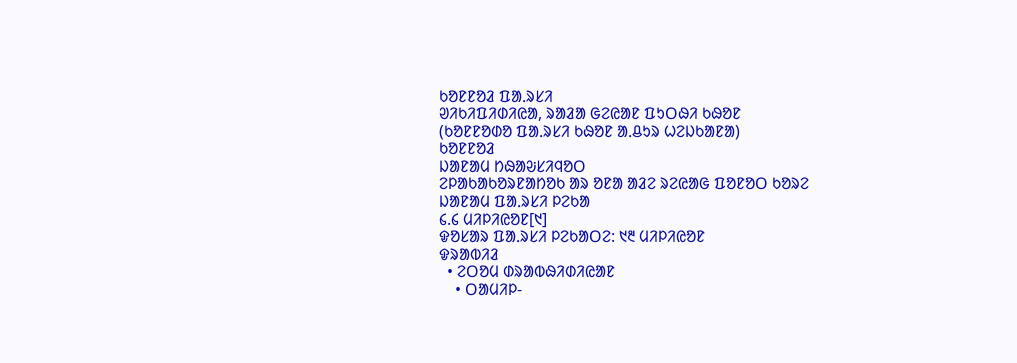ᱠᱚᱱᱱᱚᱲ ᱯᱟᱹᱨᱥᱤ
ᱣᱤᱠᱤᱯᱤᱰᱤᱭᱟ, ᱨᱟᱲᱟ ᱜᱮᱭᱟᱱ ᱯᱩᱛᱷᱤ ᱠᱷᱚᱱ
(ᱠᱚᱱᱱᱚᱰᱚ ᱯᱟᱹᱨᱥᱤ ᱠᱷᱚᱱ ᱟᱹᱪᱩᱨ ᱦᱮᱡᱠᱟᱱᱟ)
ᱠᱚᱱᱱᱚᱲ
ᱡᱟᱱᱟᱢ ᱴᱷᱟᱶᱥᱤᱧᱚᱛ
ᱮᱞᱟᱠᱟᱠᱚᱨᱱᱟᱴᱚᱠ ᱟᱨ ᱚᱱᱟ ᱟᱲᱮ ᱨᱮᱭᱟᱜ ᱯᱚᱱᱚᱛ ᱠᱚᱨᱮ
ᱡᱟᱱᱟᱢ ᱯᱟᱹᱨᱥᱤ ᱞᱮᱠᱟ
᱔.᱔ ᱢᱤᱞᱤᱭᱚᱱ[᱑]
ᱫᱚᱥᱟᱨ ᱯᱟᱹᱨᱥᱤ ᱞᱮᱠᱟᱛᱮ: ᱑᱓ ᱢᱤᱞᱤᱭᱚᱱ
ᱫᱨᱟᱵᱤᱲ
  • ᱮᱛᱚᱢ ᱰᱨᱟᱵᱷᱤᱰᱤᱭᱟᱱ
    • ᱛᱟᱢᱤᱞ-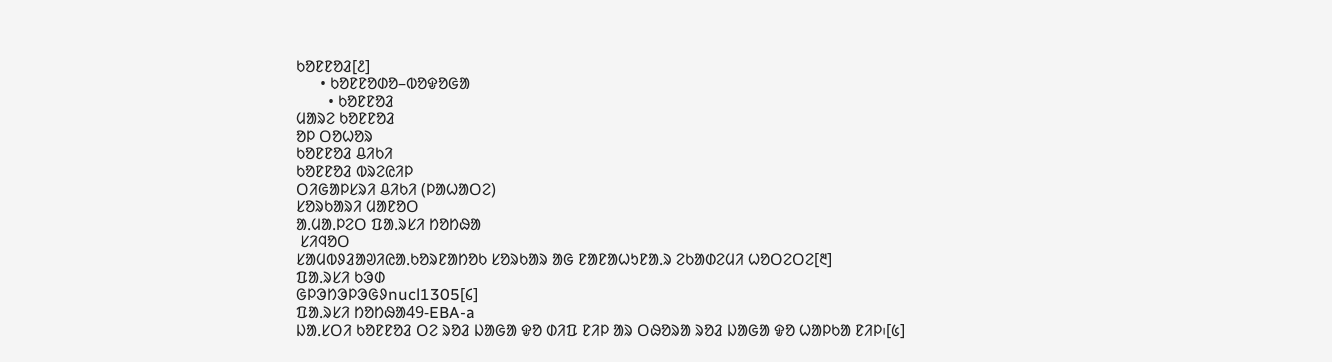ᱠᱚᱱᱱᱚᱲ[᱒]
      • ᱠᱚᱱᱱᱚᱰᱚ–ᱵᱚᱫᱚᱜᱟ
        • ᱠᱚᱱᱱᱚᱲ
ᱢᱟᱨᱮ ᱠᱚᱱᱱᱚᱲ
ᱚᱞ ᱛᱚᱦᱚᱨ
ᱠᱚᱱᱱᱚᱲ ᱪᱤᱠᱤ
ᱠᱚᱱᱱᱚᱲ ᱵᱨᱮᱭᱤᱞ
ᱛᱤᱜᱟᱞᱥᱨᱤ ᱪᱤᱠᱤ (ᱞᱟᱦᱟᱛᱮ)
ᱥᱚᱨᱠᱟᱨᱤ ᱢᱟᱱᱚᱛ
ᱟᱹᱢᱟᱹᱞᱮᱛ ᱯᱟᱹᱨᱥᱤ ᱴᱚᱴᱷᱟ
 ᱥᱤᱧᱚᱛ
ᱥᱟᱢᱵᱽᱲᱟᱣᱤᱭᱟᱹᱠᱚᱨᱱᱟᱴᱚᱠ ᱥᱚᱨᱠᱟᱨ ᱟᱜ ᱱᱟᱱᱟᱦᱩᱱᱟᱹᱨ ᱮᱠᱟᱰᱮᱢᱤ ᱦᱚᱛᱮᱛᱮ[᱓]
ᱯᱟᱹᱨᱥᱤ ᱠᱳᱰ
ᱜᱞᱳᱴᱳᱞᱳᱜᱽnucl1305[᱔]
ᱯᱟᱹᱨᱥᱤ ᱴᱚᱴᱷᱟ49-EBA-a
ᱡᱟᱹᱥᱛᱤ ᱠᱚᱱᱱᱚᱲ ᱛᱮ ᱨᱚᱲ ᱡᱟᱜᱟ ᱫᱚ ᱰᱤᱯ ᱱᱤᱞ ᱟᱨ ᱛᱷᱚᱨᱟ ᱨᱚᱲ ᱡᱟᱜᱟ ᱫᱚ ᱦᱟᱞᱠᱟ ᱱᱤᱞ᱾[᱕]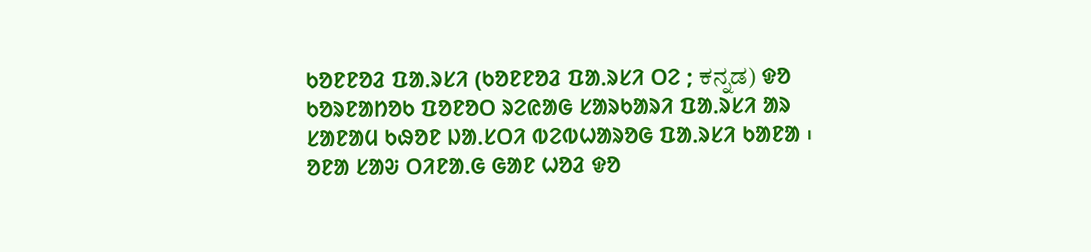ᱠᱚᱱᱱᱚᱲ ᱯᱟᱹᱨᱥᱤ (ᱠᱚᱱᱱᱚᱲ ᱯᱟᱹᱨᱥᱤ ᱛᱮ ; ಕನ್ನಡ) ᱫᱚ ᱠᱚᱨᱱᱟᱴᱚᱠ ᱯᱚᱱᱚᱛ ᱨᱮᱭᱟᱜ ᱥᱟᱨᱠᱟᱨᱤ ᱯᱟᱹᱨᱥᱤ ᱟᱨ ᱥᱟᱱᱟᱢ ᱠᱷᱚᱱ ᱡᱟᱹᱥᱛᱤ ᱵᱮᱵᱦᱟᱨᱚᱜ ᱯᱟᱹᱨᱥᱤ ᱠᱟᱱᱟ ᱾ ᱚᱱᱟ ᱥᱟᱶ ᱛᱤᱱᱟᱹᱜ ᱜᱟᱱ ᱦᱚᱲ ᱫᱚ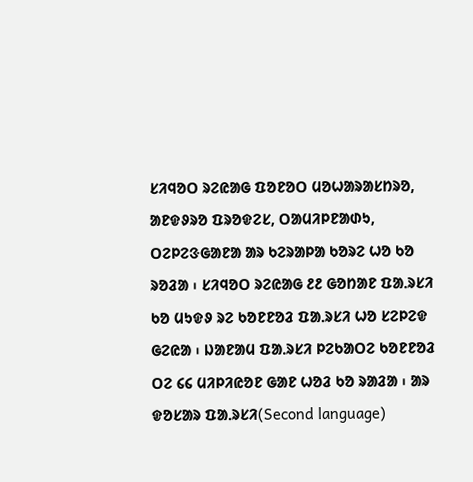ᱥᱤᱧᱚᱛ ᱨᱮᱭᱟᱜ ᱯᱚᱱᱚᱛ ᱢᱚᱦᱟᱨᱟᱥᱴᱨᱚ, ᱟᱱᱫᱽᱨᱚ ᱯᱨᱚᱫᱮᱥ, ᱛᱟᱢᱤᱞᱱᱟᱰᱩ, ᱛᱮᱞᱮᱝᱜᱟᱱᱟ ᱟᱨ ᱠᱮᱨᱟᱞᱟ ᱠᱚᱨᱮ ᱦᱚ ᱠᱚ ᱨᱚᱲᱟ ᱾ ᱥᱤᱧᱚᱛ ᱨᱮᱭᱟᱜ ᱒᱒ ᱜᱚᱴᱟᱱ ᱯᱟᱹᱨᱥᱤ ᱠᱚ ᱢᱩᱫᱽ ᱨᱮ ᱠᱚᱱᱱᱚᱲ ᱯᱟᱹᱨᱥᱤ ᱦᱚ ᱥᱮᱞᱮᱫ ᱜᱮᱭᱟ ᱾ ᱡᱟᱱᱟᱢ ᱯᱟᱹᱨᱥᱤ ᱞᱮᱠᱟᱛᱮ ᱠᱚᱱᱱᱚᱲ ᱛᱮ ᱔᱔ ᱢᱤᱞᱤᱭᱚᱱ ᱜᱟᱱ ᱦᱚᱲ ᱠᱚ ᱨᱟᱲᱟ ᱾ ᱟᱨ ᱫᱚᱥᱟᱨ ᱯᱟᱹᱨᱥᱤ(Second language)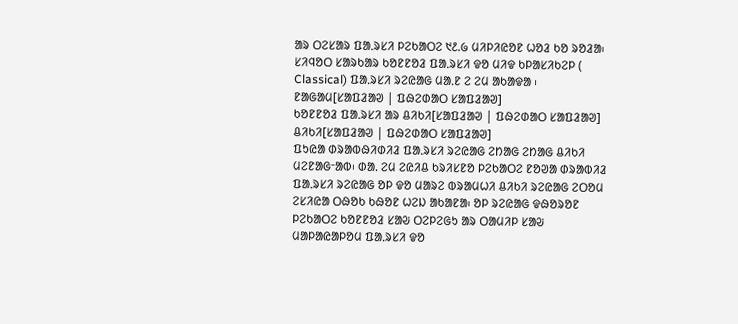ᱟᱨ ᱛᱮᱥᱟᱨ ᱯᱟᱹᱨᱥᱤ ᱞᱮᱠᱟᱛᱮ ᱑᱒.᱙ ᱢᱤᱞᱤᱭᱚᱱ ᱦᱚᱲ ᱠᱚ ᱨᱚᱲᱟ᱾ ᱥᱤᱧᱚᱛ ᱥᱟᱨᱠᱟᱨ ᱠᱚᱱᱱᱚᱲ ᱯᱟᱹᱨᱥᱤ ᱫᱚ ᱢᱤᱫ ᱠᱞᱟᱥᱤᱠᱮᱞ ( Classical) ᱯᱟᱹᱨᱥᱤ ᱨᱮᱭᱟᱜ ᱢᱟᱹᱱ ᱮ ᱮᱢ ᱟᱠᱟᱫᱟ ᱾
ᱱᱟᱜᱟᱢ[ᱥᱟᱯᱲᱟᱣ | ᱯᱷᱮᱰᱟᱛ ᱥᱟᱯᱲᱟᱣ]
ᱠᱚᱱᱱᱚᱲ ᱯᱟᱹᱨᱥᱤ ᱟᱨ ᱪᱤᱠᱤ[ᱥᱟᱯᱲᱟᱣ | ᱯᱷᱮᱰᱟᱛ ᱥᱟᱯᱲᱟᱣ]
ᱪᱤᱠᱤ[ᱥᱟᱯᱲᱟᱣ | ᱯᱷᱮᱰᱟᱛ ᱥᱟᱯᱲᱟᱣ]
ᱯᱩᱭᱟ ᱰᱨᱟᱵᱷᱤᱰᱤᱲ ᱯᱟᱹᱨᱥᱤ ᱨᱮᱭᱟᱜ ᱮᱴᱟᱜ ᱮᱴᱟᱜ ᱪᱤᱠᱤ ᱢᱮᱱᱟᱜᱼᱟᱵ᱾ ᱰᱟ. ᱮᱢ ᱮᱭᱤᱪ ᱠᱨᱤᱥᱱᱚ ᱞᱮᱠᱟᱛᱮ ᱱᱚᱣᱟ ᱰᱨᱟᱵᱤᱲ ᱯᱟᱹᱨᱥᱤ ᱨᱮᱭᱟᱜ ᱚᱞ ᱫᱚ ᱢᱟᱨᱮ ᱵᱨᱟᱢᱦᱤ ᱪᱤᱠᱤ ᱨᱮᱭᱟᱜ ᱮᱛᱚᱢ ᱮᱥᱤᱭᱟ ᱛᱷᱚᱠ ᱠᱷᱚᱱ ᱦᱮᱡ ᱟᱠᱟᱱᱟ᱾ ᱚᱞ ᱨᱮᱭᱟᱜ ᱫᱷᱚᱨᱚᱱ ᱞᱮᱠᱟᱛᱮ ᱠᱚᱱᱱᱚᱲ ᱥᱟᱶ ᱛᱮᱞᱮᱜᱩ ᱟᱨ ᱛᱟᱢᱤᱞ ᱥᱟᱶ ᱢᱟᱞᱟᱭᱟᱞᱚᱢ ᱯᱟᱹᱨᱥᱤ ᱫᱚ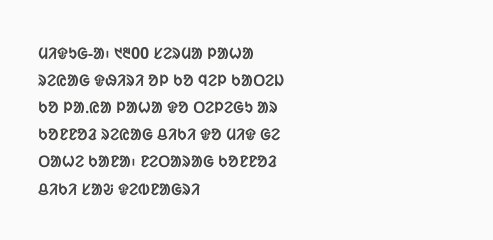ᱢᱤᱫᱩᱜ-ᱟ᱾ ᱑᱓00 ᱥᱮᱨᱢᱟ ᱞᱟᱦᱟ ᱨᱮᱭᱟᱜ ᱫᱷᱤᱨᱤ ᱚᱞ ᱠᱚ ᱧᱮᱞ ᱠᱟᱛᱮᱡ ᱠᱚ ᱞᱟᱹᱭᱟ ᱞᱟᱦᱟ ᱫᱚ ᱛᱮᱞᱮᱜᱩ ᱟᱨ ᱠᱚᱱᱱᱚᱲ ᱨᱮᱭᱟᱜ ᱪᱤᱠᱤ ᱫᱚ ᱢᱤᱫ ᱜᱮ ᱛᱟᱦᱮ ᱠᱟᱱᱟ᱾ ᱱᱮᱛᱟᱨᱟᱜ ᱠᱚᱱᱱᱚᱲ ᱪᱤᱠᱤ ᱥᱟᱶ ᱫᱮᱵᱱᱟᱜᱨᱤ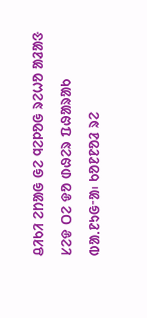ᱪᱤᱠᱤ ᱮᱴᱟᱜ ᱜᱮ ᱧᱮᱞᱚᱜ ᱨᱮᱦᱚ ᱟᱲᱟᱝ ᱥᱮᱫ ᱛᱮ ᱫᱚ ᱰᱷᱮᱨ ᱯᱷᱟᱨᱟᱠ ᱵᱟᱹᱱᱩᱜᱼᱟ᱾ ᱠᱚᱱᱱᱚᱲ ᱨᱮ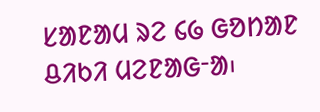ᱥᱟᱱᱟᱢ ᱨᱮ ᱔᱙ ᱜᱚᱴᱟᱱ ᱪᱤᱠᱤ ᱢᱮᱱᱟᱜᱼᱟ᱾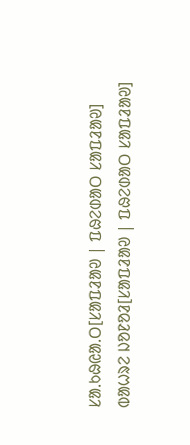ᱥᱟᱹᱠᱷᱭᱟᱹᱛ[ᱥᱟᱯᱲᱟᱣ | ᱯᱷᱮᱰᱟᱛ ᱥᱟᱯᱲᱟᱣ]
ᱵᱟᱦᱨᱮ ᱡᱚᱱᱚᱲ[ᱥᱟᱯᱲᱟᱣ | ᱯᱷᱮᱰᱟᱛ ᱥᱟᱯᱲᱟᱣ]